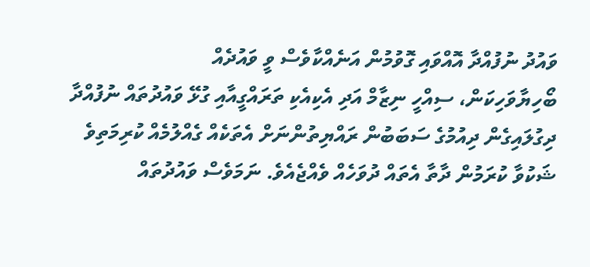ވައުދު ނުފުއްދާ އޮއްވައި ގޮވުމުން އަނެއްކާވެސް ވީ ވައުދެއް
ބޯހިޔާވަހިކަން، ސިއްހީ ނިޒާމް އަދި އެކިއެކި ތަރައްގީއާއި ގުޅޭ ވައުދުތައް ނުފުއްދާ ދިގުލައިގެން ދިއުމުގެ ސަބަބުން ރައްޔިތުންނަށް އެތަކެއް ގެއްލުމެއް ކުރިމަތިވެ ޝަކުވާ ކުރަމުން ދާތާ އެތައް ދުވަހެއް ވެއްޖެއެވެ. ނަމަވެސް ވައުދުތައް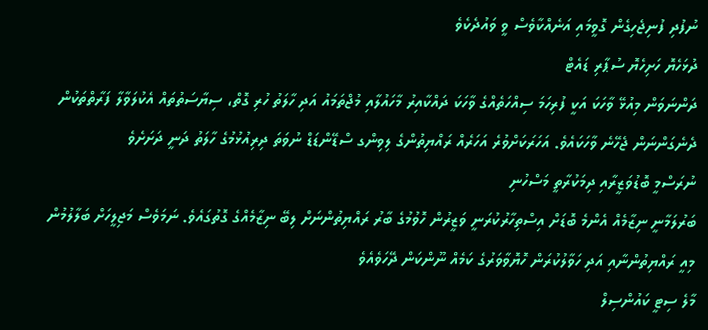ނުފުދި ފުނިޖެހިގެން ގޮވީމައި އަނެއްކާވެސް ވީ ވައުދެކެވެ
ދުޅަހެޔޮ ހަށިހެޔޮ ސުޕާރި ޑައެޓް
ދަންނަވަން މިއުޅޭ ވާހަކަ އަކީ ފުރިހަމަ ސިއްހަތެއްގެ ވާހަކަ ދައްކާއިރު މާހައުލާއި މުޖްތަމައު އަދި ހާލަތު ހުރި ގޮތް، ސިޔާސަތުތައް އެކުލަވާލާ ފަރާތްތަކުން ދެނެގަންނަން ޖެހޭނެ ވާހަކައެވެ. އަހަރަކަށްވުރެ އަހަރެއް ރައްޔިތުންގެ ލިވިންގ ސްޑޭންޑަޑް ނުވަތަ ދިރިއުޅުމުގެ ހާލަތު ދަނީ ދަށަށެވެ
ނުރަސްމީ ބޮޑުވަޒީރާއި ދިމަކުރާތީ މަސްހުނި
ބަރުލަމާނީ ނިޒާމެއް އެންމެ ބޮޑަށް އިސްތިހާރުކުރަނީ ވަޒީރުން ހޮވުމުގެ ބާރު ރައްޔިތުންނަށް ލިބޭ ނިޒާމެއްގެ ގޮތުގައެވެ. ނަމަވެސް މަޖިލީހަށް ބަލާލުމުން މިއީ ރައްޔިތުންނާއި އަދި ހަވާލުކުރަން ހޮޔޮވާވަރުގެ ކަމެއް ނޫންކަން ދޭހަވެއެވެ
މާލެ ސިޓީ ކައުންސިލް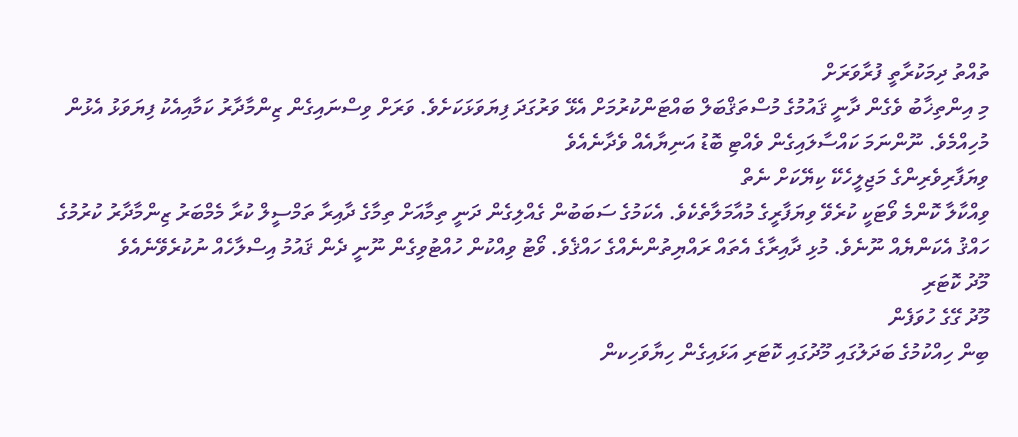ތުއްތު ދިމަކުރާތީ ފުރާވަރަށް
މި އިންތިޚާބު ވެގެން ދާނީ ޤައުމުގެ މުސްތަޤްބަލް ބައްޓަންކުރުމަށް އެޅޭ ވަރުގަދަ ފިޔަވަޅަކަށެވެ. ވަރަށް ވިސްނައިގެން ޒިންމާދާރު ކަމާއިއެކު ފިޔަވަޅު އެޅުން މުހިއްމެވެ. ނޫންނަމަ ކައްސާލައިގެން ވެއްޓި ބޮޑު އަނިޔާއެއް ވެދާނެއެވެ
ވިޔަފާރިވެރިންގެ މަޖިލީހެކޭ ކިޔޭކަށް ނެތް
ވިއްކާލާ ކޮންމެ ވޯޓަކީ ކުރެވޭ ވިޔަފާރީގެ މުއާމަލާތެކެވެ. އެކަމުގެ ސަބަބުން ގެއްލިގެން ދަނީ ތިމާއަށް ތިމާގެ ދާއިރާ ތަމްސީލް ކުރާ މެމްބަރު ޒިންމާދާރު ކުރުމުގެ ހައްޤު އެކަންޔެއް ނޫނެވެ. މުޅި ދާއިރާގެ އެތައް ރައްޔިތުންނެއްގެ ހައްޤެވެ. ވޯޓު ވިއްކުން ހުއްޓުވިގެން ނޫނީ ދެން ޤައުމު އިސްލާހެއް ނުކުރެވޭނެއެވެ
މޫދު ކޮޓަރި
މޫދު ގޭގެ ހުވަފެން
ބިން ހިއްކުމުގެ ބަދަލުގައި މޫދުގައި ކޮޓަރި އަޅައިގެން ހިޔާވަހިކން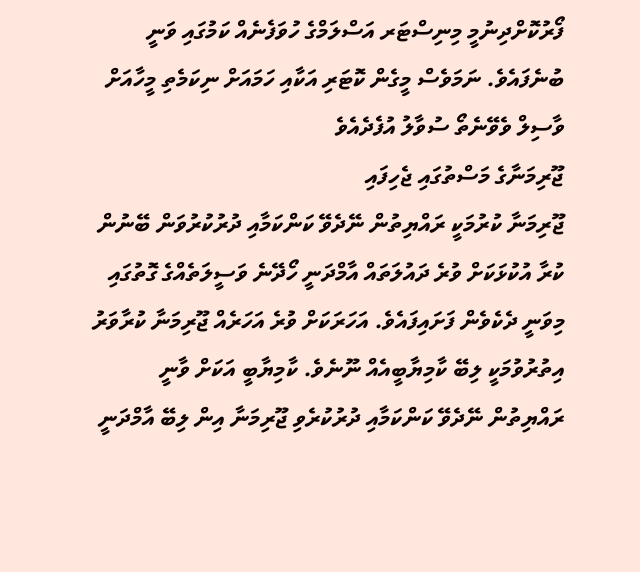ފޯރުކޮށްދިނުމީ މިނިސްޓަރ އަސްލަމްގެ ހުވަފެނެއް ކަމުގައި ވަނީ ބުނެފައެވެ. ނަމަވެސް މީގެން ކޮޓަރި އަކާއި ހަމައަށް ނިކަމެތި މީހާއަށް ވާސިލް ވެވޭނެތޯ ސުވާލު އުފެދެއެވެ
ޖޫރިމަނާގެ މަސްތުގައި ޖެހިފައި
ޖޫރިމަނާ ކުރުމަކީ ރައްޔިތުން ނޭދެވޭ ކަންކަމާއި ދުރުކުރުވަން ބޭނުން ކުރާ އުކުޅަކަށް ވުރެ ދައުލަތައް އާމްދަނީ ހޯދޭނެ ވަސީލަތެއްގެ ގޮތުގައި މިވަނީ ދެކެވެން ފަށައިފައެވެ. އަހަރަކަށް ވުރެ އަހަރެއް ޖޫރިމަނާ ކުރާވަރު އިތުރުވުމަކީ ލިބޭ ކާމިޔާބީއެއް ނޫނެވެ. ކާމިޔާބީ އަކަށް ވާނީ ރައްޔިތުން ނޭދެވޭ ކަންކަމާއި ދުރުކުރެވި ޖޫރިމަނާ އިން ލިބޭ އާމްދަނީ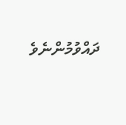ދައްވުމުންނެވެ